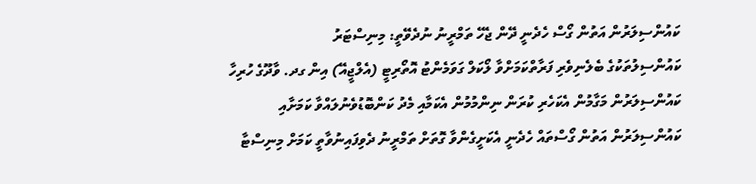ކައުންސިލަރުން އަތުން ގޯސް ހެދެނީ ދޭން ޖެހޭ ތަމްރީނު ނުދެވޭތީ: މިނިސްޓަރު
ކައުންސިލުތަކުގެ ބެލެނިވެރި ފަރާތްކަމަށްވާ ލޯކަލް ގަވަމެންޓު އޮތޯރިޓީ (އެލްޖީއޭ) އިން ގދ. ވާދޫގެ ހުރިހާ ކައުންސިލަރުން މަގާމުން އެކަހެރި ކުރަން ނިންމުމުން އެކަމާއި މެދު ކަންބޮޑުވެނުލައްވާ ކަމަށާއި ކައުންސިލަރުން އަތުން ގޯސްތައް ހެދެނީ އެކަށީގެންވާ ގޮތަށް ތަމްރީނު ދެވިފައިނުވާތީ ކަމަށް މިނިސްޓާ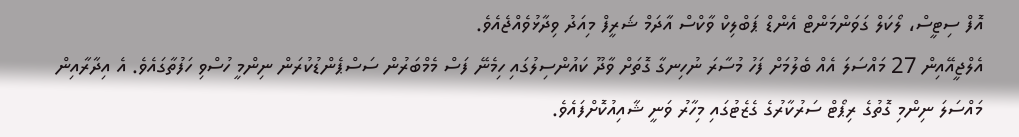އޮފް ސިޓީސް، ލޯކަލް ގަވަންމަންޓް އެންޑް ޕަބްލިކް ވާކްސް އާދަމް ޝަރީފް މިއަދު ވިދާޅުވެއްޖެއެވެ.
އެލްޖީއޭއިން 27 މައްސަލަ އެއް ބެލުމަށް ފަހު މުސާރަ ނުހިނގާ ގޮތަށް ވާދޫ ކައުންސިލުގައި ހިމެނޭ ފަސް މެމްބަރުން ސަސްޕެންޑުކުރަން ނިންމީ ހުސްވި ހަފުތާގައެވެ. އެ އިދާރާއިން މައްސަލަ ނިންމި ގޮތުގެ ރިޕޯޓް ސަރުކާރުގެ ގެޒެޓުގައި މިހާރު ވަނީ ޝާއިއުކޮށްފައެވެ.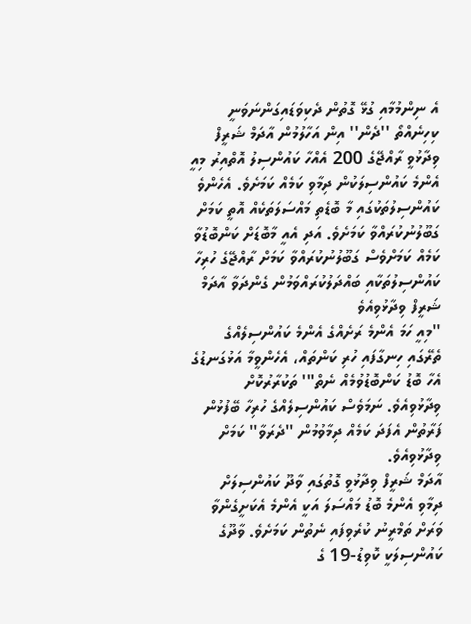އެ ނިންމުމާއި ގުޅޭ ގޮތުން ދެކިވަޑައިގަންނަވަނީ ކިހިނެއްތޯ ''ދެން'' އިން އަހާލުމުން އާދަމް ޝަރީފް ވިދާޅުވީ ރާއްޖޭގެ 200 އެއްހާ ކައުންސިލު އޮތްއިރު މިއީ އެންމެ ކައުންސިލަކުން ދިމާވި ކަމެއް ކަމަށެވެ. އެހެންވެ ކައުންސިލުތަކުގައި މާ ބޮޑެތި މައްސަލަތަކެއް އޮތީ ކަމަށް ގަބޫލުނުކުރައްވާ ކަމަށެވެ. އަދި އެއީ މާބޮޑަށް ކަންބޮޑުވާ ކަމެއް ކަމަށްވެސް ގަބޫލުނުކުރައްވާ ކަމަށް ރާއްޖޭގެ ހުރިހާ ކައުންސިލުތަކާއި ބައްދަލުކުރައްވަމުން ގެންދަވާ އާދަމް ޝަރީފް ވިދާޅުވިއެވެ
''މިއީ ހަމަ އެންމެ ރަށެއްގެ އެންމެ ކައުންސިލެއްގެ ތެރޭގައި ހިނގާފައި ހުރި ކަންތައް، އެހެންވީމާ އަޅުގަނޑުގެ އެހާ ބޮޑު ކަންބޮޑުވުމެއް ނެތް"' ތަކުރާރުކޮށް ވިދާޅުވިއެވެ. ނަމަވެސް ކައުންސިލެއްގެ ހުރިހާ ބޭފުޅުން ފަރާތުން އެފަދަ ކަމެއް ދިމާވުމުން ''ދެރަވާ'' ކަމަށް ވިދާޅުވިއެވެ.
އާދަމް ޝަރީފް ވިދާޅުވީ ގޮތުގައި ވާދޫ ކައުންސިލަށް ދިމާވި އެންމެ ބޮޑު މައްސަލަ އަކީ އެންމެ އެކަށީގެންވާ ވަރަށް ތަމްރީނު ކުރެވިފައި ނެތުން ކަމަށެވެ. ވާދޫގެ ކައުންސިލަކީ ކޮވިޑު-19 ގެ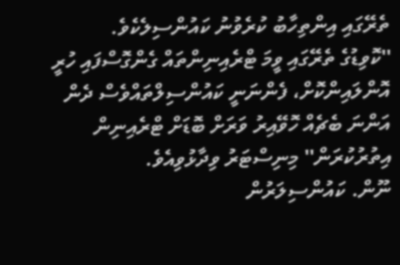ތެރޭގައި އިންތިހާބު ކުރެވުނު ކައުންސިލެކެވެ.
''ކޮވިޑުގެ ތެރޭގައި ވީމަ ޓްރެއިނިންތައް ގެންގޮސްފައި ހުރީ އޮންލައިންކޮށް، ފެންނަނީ ކައުންސިލްތައްވެސް ދެން އަންނަ ބެޗެއް ހޮވޭއިރު ވަރަށް ބޮޑަށް ޓްރެއިނިން އިތުރުކުރަން'' މިނިސްޓަރު ވިދާޅުވިއެވެ.
ނޫން. ކައުންސިލަރުން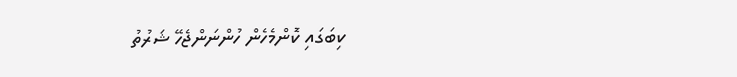ކިބަގައި ކޮންމެހެން ހުންނަންޖެހޭ ޝަރުތު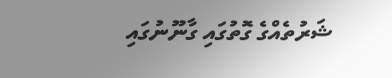ޝަރުތެއްގެ ގޮތުގައި ގާނޫނުގައި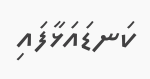ކަނޑައަޅާފައި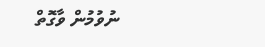ނުވުމުން ވާގޮތް